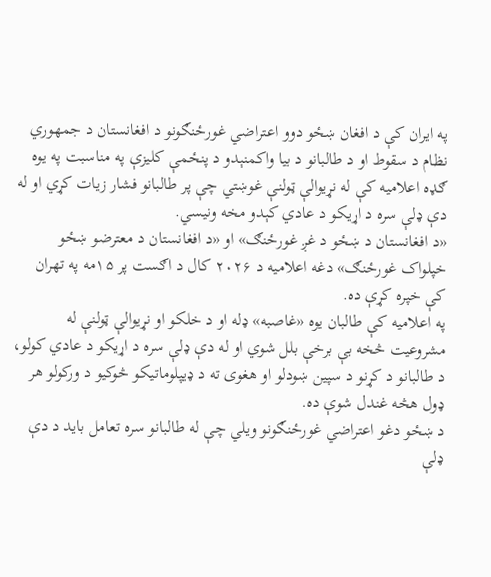په ایران کې د افغان ښځو دوو اعتراضي غورځنګونو د افغانستان د جمهوري نظام د سقوط او د طالبانو د بیا واکمنېدو د پنځمې کلیزې په مناسبت په یوه ګډه اعلامیه کې له نړیوالې ټولنې غوښتي چې پر طالبانو فشار زیات کړي او له دې ډلې سره د اړیکو د عادي کېدو مخه ونیسي.
«د افغانستان د ښځو د غږ غورځنګ» او «د افغانستان د معترضو ښځو خپلواک غورځنګ» دغه اعلامیه د ۲۰۲۶ کال د اګست پر ۱۵مه په تهران کې خپره کړې ده.
په اعلامیه کې طالبان یوه «غاصبه» ډله او د خلکو او نړیوالې ټولنې له مشروعیت څخه بې برخې بلل شوي او له دې ډلې سره د اړیکو د عادي کولو، د طالبانو د کړنو د سپین ښودلو او هغوی ته د ډیپلوماتیکو څوکيو د ورکولو هر ډول هڅه غندل شوې ده.
د ښځو دغو اعتراضي غورځنګونو ویلي چې له طالبانو سره تعامل باید د دې ډلې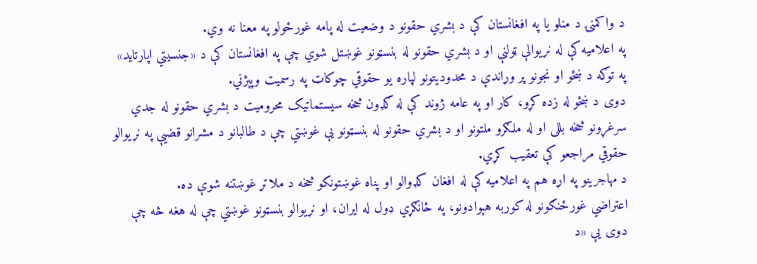د واکمنۍ د منلو یا په افغانستان کې د بشري حقونو د وضعیت له پامه غورځولو په معنا نه وي.
په اعلامیه کې له نړیوالې ټولنې او د بشري حقونو له بنسټونو غوښتل شوي چې په افغانستان کې د «جنسیتي اپارتاید» په توګه د ښځو او نجونو پر وړاندې د محدودیتونو لپاره یو حقوقي چوکاټ په رسمیت وپېژني.
دوی د ښځو له زده کړو، کار او په عامه ژوند کې له ګډون څخه سیستماتیک محرومیت د بشري حقونو له جدي سرغړونو څخه بللی او له ملګرو ملتونو او د بشري حقونو له بنسټونو یې غوښتي چې د طالبانو د مشرانو قضیې په نړیوالو حقوقي مراجعو کې تعقیب کړي.
د مهاجرینو په اړه هم په اعلامیه کې له افغان کډوالو او پناه غوښتونکو څخه د ملاتړ غوښتنه شوې ده.
اعتراضي غورځنګونو له کوربه هېوادونو، په ځانګړي ډول له ایران، او نړیوالو بنسټونو غوښتي چې له هغه څه چې دوی یې «د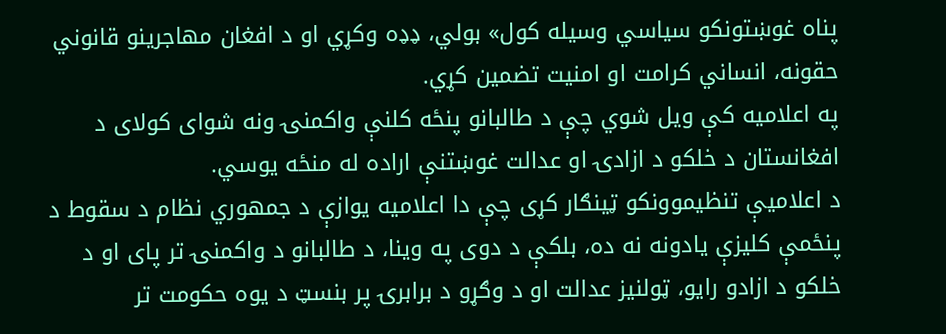پناه غوښتونکو سیاسي وسیله کول» بولي، ډډه وکړي او د افغان مهاجرینو قانوني حقونه، انساني کرامت او امنیت تضمین کړي.
په اعلامیه کې ویل شوي چې د طالبانو پنځه کلنې واکمنۍ ونه شوای کولای د افغانستان د خلکو د ازادۍ او عدالت غوښتنې اراده له منځه یوسي.
د اعلامیې تنظیموونکو ټینګار کړی چې دا اعلامیه یوازې د جمهوري نظام د سقوط د پنځمې کلیزې یادونه نه ده، بلکې د دوی په وینا، د طالبانو د واکمنۍ تر پای او د خلکو د ازادو رایو، ټولنیز عدالت او د وګړو د برابرۍ پر بنسټ د یوه حکومت تر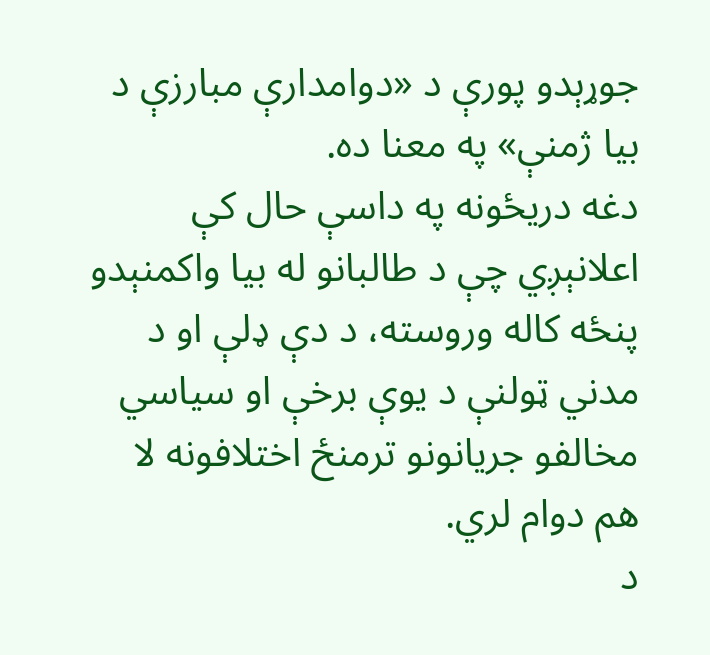جوړېدو پورې د «دوامدارې مبارزې د بیا ژمنې» په معنا ده.
دغه دریځونه په داسې حال کې اعلانېږي چې د طالبانو له بیا واکمنېدو پنځه کاله وروسته، د دې ډلې او د مدني ټولنې د یوې برخې او سیاسي مخالفو جریانونو ترمنځ اختلافونه لا هم دوام لري.
د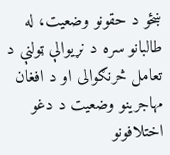ښځو د حقونو وضعیت، له طالبانو سره د نړیوالې ټولنې د تعامل څرنګوالی او د افغان مهاجرینو وضعیت د دغو اختلافونو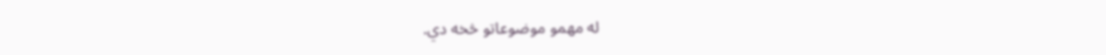له مهمو موضوعاتو څخه دي.